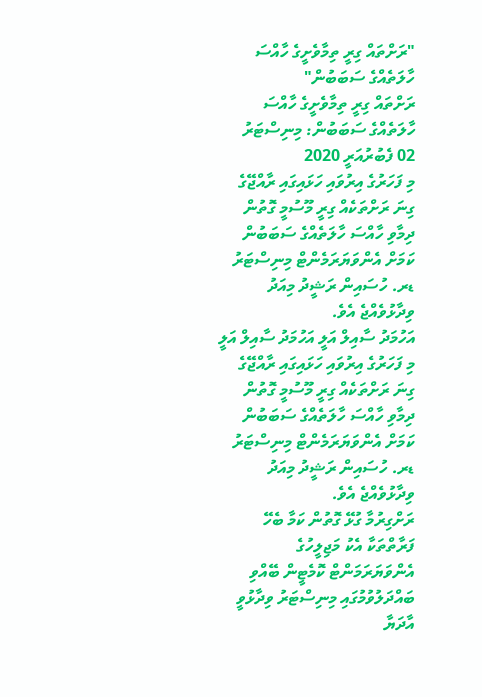"ރަށްތައް ގިރީ ތިމާވެށީގެ ހާއްސަ ހާލަތެއްގެ ސަބަބުން"
ރަށްތައް ގިރީ ތިމާވެށީގެ ހާއްސަ ހާލަތެއްގެ ސަބަބުން: މިނިސްޓަރު
02 ފެބުރުއަރީ 2020
މި ފަހަރުގެ އިރުވައި ހަޅައިގައި ރާއްޖޭގެ ގިނަ ރަށްތަކެއް ގިރީ މޫސުމީ ގޮތުން ދިމާވި ހާއްސަ ހާލަތެއްގެ ސަބަބުން ކަމަށް އެންވަޔަރަމެންޓް މިނިސްޓަރު ޑރ. ހުސައިން ރަޝީދު މިއަދު ވިދާޅުވެއްޖެ އެވެ.
އަހުމަދު ސާއިލް އަލީ އަހުމަދު ސާއިލް އަލީ
މި ފަހަރުގެ އިރުވައި ހަޅައިގައި ރާއްޖޭގެ ގިނަ ރަށްތަކެއް ގިރީ މޫސުމީ ގޮތުން ދިމާވި ހާއްސަ ހާލަތެއްގެ ސަބަބުން ކަމަށް އެންވަޔަރަމެންޓް މިނިސްޓަރު ޑރ. ހުސައިން ރަޝީދު މިއަދު ވިދާޅުވެއްޖެ އެވެ.
ރަށްގިރުމާ ގުޅޭ ގޮތުން ކަމާ ބެހޭ ފަރާތްތަކާ އެކު މަޖިލީހުގެ އެންވަޔަރަމަންޓް ކޮމެޓީން ބޭއްވި ބައްދަލުވުމުގައި މިނިސްޓަރު ވިދާޅުވީ އާދަޔާ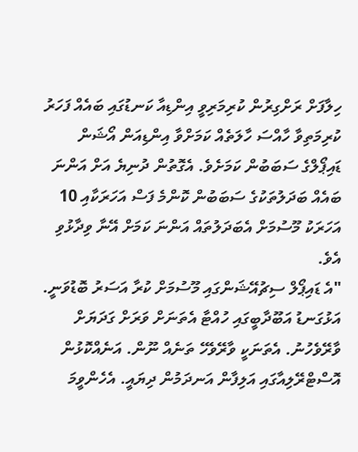ހިލާފަށް ރަށްގިރުން ކުރިމަރިވީ އިންޑިއާ ކަނޑުގައި ބައެއް ފަހަރު ކުރިމަތިވާ ހާއްސަ ހާލަތެއް ކަމަށްވާ އިންޑިއަން އޯޝަން ޑައިޕޯލްގެ ސަބަބުން ކަމަށެވެ. އެގޮތުން ދުނިޔެ އަށް އަންނަ ބައެއް ބަދަލުތަކުގެ ސަބަބުން ކޮންމެ ފަސް އަހަރަކާއި 10 އަހަރަކު މޫސުމަށް އެބަދަލުތައް އަންނަ ކަމަށް އޭނާ ވިދާޅުވި އެވެ.
"އެ ޑައިޕޯލް ސިޗުއޭޝަންގައި މޫސުމަށް ކުރާ އަސަރު ބޮޑުވަނީ. އަޅުގަނޑު އަބޫދާބީގައި ހުއްޓާ އެތަނަށް ވަރަށް ގަދަޔަށް ވާރޭވެހުނު. އެތަނަކީ ވާރޭވެހޭ ތަނެއް ނޫން. އަނެއްކޮޅުން އޮސްޓްރޭލިއާގައި އަލިފާން އަނދަމުން ދިޔައީ. އެހެންވީމަ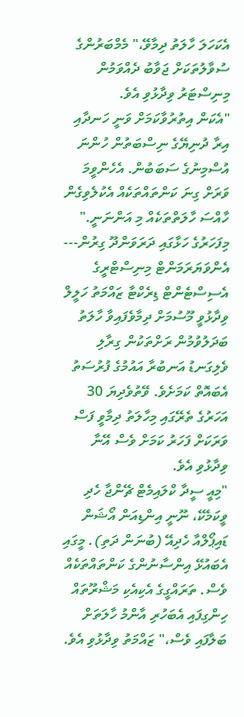އެކަހަލަ ހާލަތު ދިމާވޭ،" މެމްބަރުންގެ ސުވާލުތަކަށް ޖަވާބު ދެއްވަމުން މިނިސްޓަރު ވިދާޅުވި އެވެ.
"އެކަން އިތުރުވާކަމަށް ވަނީ ހަނދާއި އިރާ ދުނިޔޭގެ ނިސްބަތުން ހުންނަ އުސްމިނުގެ ސަބަބުން. އެހެންވީމަ ވަރަށް ގިނަ ކަންތައްތަކެއް އެކުލެވިގެން ހާއްސަ ހާލަތްތަކެއް މި އަންނަނީ."
މިފަހަރުގެ ހަޅާގައި ދަރަވަންދޫ ގިރުން---
އެންވަޔަރަމަންޓް މިނިސްޓްރީގެ އެސިސްޓެންޓް ޑިރެކްޓާ ޒައްމަތު ހަލީލް ވިދާޅުވީ މޫސުމަށް ދިމާވެފައިވާ ހާލަތު ބަދަލުވުމުން ރަށްތަކުން ގިރާލި ވެލިގަނޑު އަނބުރާ އައުމުގެ ފުރުސަތު އެބައޮތް ކަމަށެވެ. ވޭތުވެދިޔަ 30 އަހަރުގެ ތެރޭގައި މިހާލަތު ދިމާވީ ފަސް ވަރަކަށް ފަހަރު ކަމަށް ވެސް އޭނާ ވިދާޅުވި އެވެ.
"މިއީ ސީދާ ކްލައިމެޓް ޗޭންޖާ ހެދި ވީކަމެކޭ، ނޫނީ އިންޑިއަން އޯޝަން ޑައިޕޯލްއާ ހެދިއޭ (ބުނަން ދަތި). މީގައި އެބައުޅޭ އިންސާނުންގެ ކަންތައްތަކެއް ވެސް. ތަރައްގީގެ އެކިއެކި މަޝްރޫތައް ހިންގިފައި އެބަހުރި އާންމު ހާލަތަށް ބަލާފައި ވެސް،" ޒައްމަތު ވިދާޅުވި އެވެ.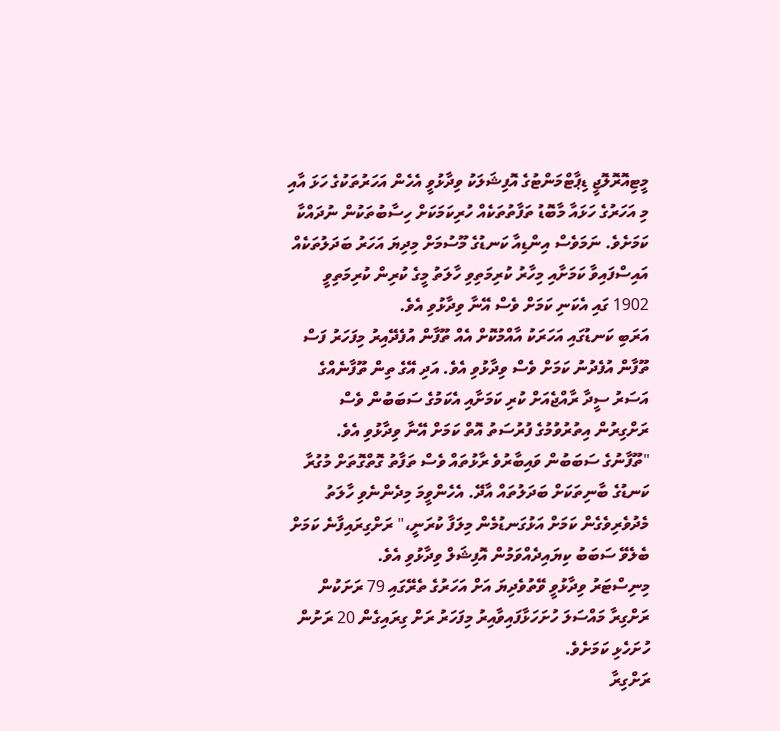މީޓިއޮރޮލޮޖީ ޑިޕާޓްމަންޓުގެ އޮފިޝަލަކު ވިދާޅުވީ އެހެން އަހަރުތަކުގެ ހަޅަ އާއި މި އަހަރުގެ ހަޅައާ މާބޮޑު ތަފާތުތަކެއް ހުރިކަމަކަށް ހިސާބުތަކުން ނުދައްކާ ކަމަށެވެ. ނަމަވެސް އިންޑިއާ ކަނޑުގެ މޫސުމަށް މިދިޔަ އަހަރު ބަދަލުތަކެއް އައިސްފައިވާ ކަމަށާއި މިހާރު ކުރިމަތިވި ހާލަތު މީގެ ކުރިން ކުރިމަތިވީ 1902 ގައި އެކަނި ކަމަށް ވެސް އޭނާ ވިދާޅުވި އެވެ.
އަރަބި ކަނޑުގައި އަހަރަކު އާއްމުކޮށް އެއް ތޫފާން އުފެދޭއިރު މިފަހަރު ފަސް ތޫފާން އުފެދުނު ކަމަށް ވެސް ވިދާޅުވި އެވެ. އަދި އޭގެ ތިން ތޫފާނެއްގެ އަސަރު ސީދާ ރާއްޖެއަށް ކުރި ކަމަށާއި އެކަމުގެ ސަބަބުން ވެސް ރަށްގިރުން އިތުރުވުމުގެ ފުރުސަތު އޮތް ކަމަށް އޭނާ ވިދާޅުވި އެވެ.
"ތޫފާނުގެ ސަބަބުން ވައިބާރުވެ ރާޅުތައް ވެސް ތަފާތު ގޮތްގޮތަށް މުގުރާ ކަނޑުގެ ބާނިތަކަށް ބަދަލުތައް އާދޭ. އެހެންވީމަ މިދެންނެވި ހާލަތު މެދުވެރިވެގެން ކަމަށް އަޅުގަނޑުމެން މިލަފާ ކުރަނީ،" ރަށްގިރައިފާނެ ކަމަށް ބެލެވޭ ސަބަބު ކިޔައިދެއްވަމުން އޮފިޝަލް ވިދާޅުވި އެވެ.
މިނިސްޓަރު ވިދާޅުވީ ވޭތުވެދިޔަ އަށް އަހަރުގެ ތެރޭގައި 79 ރަށަކުން ރަށްގިރާ މައްސަލަ ހުށަހަޅާފައިވާއިރު މިފަހަރު ރަށް ގިރައިގެން 20 ރަށުން ހުށަހެޅި ކަމަށެވެ.
ރަށްގިރާ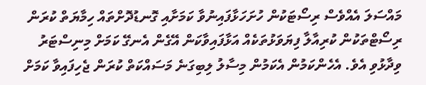މައްސަލަ އެއްވެސް ރިސޯޓަކުން ހުށަހަޅާފައިނުވާ ކަމަށާއި ގޮނޑުދޮށްތައް ހިމާޔަތް ކުރަން ރިސޯޓްތަކުން ކުރިއާލާ ފިޔަވަޅުތަކެއް އަޅާފައިވާކަން އޭގެން އެނގޭ ކަމަށް މިނިސްޓަރު ވިދާޅުވި އެވެ. އެހެންކަމުން އެކަމުން މިސާލު ލިބިގަނެ މަސައްކަތް ކުރަން ޖެހިފައިވާ ކަމަށް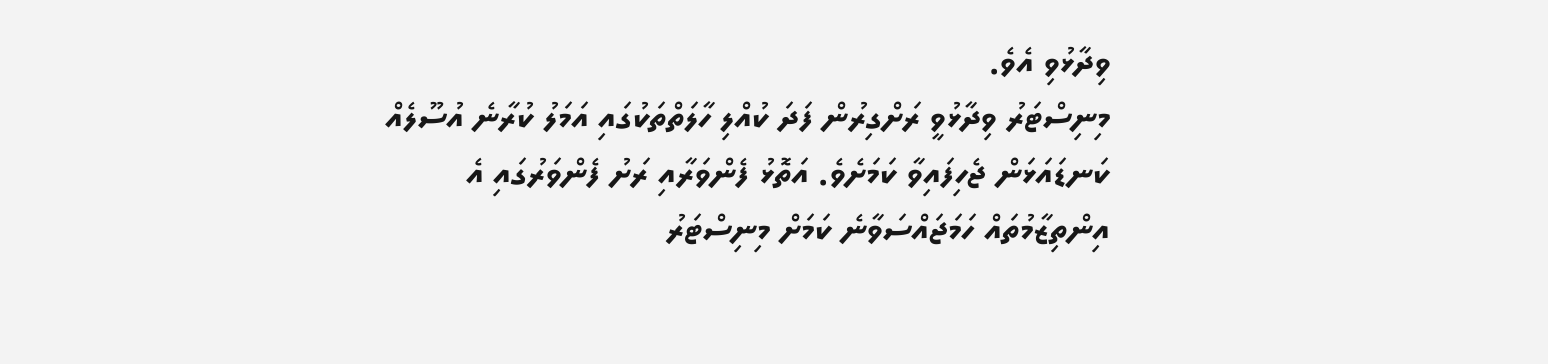ވިދާޅުވި އެވެ.
މިނިސްޓަރު ވިދާޅުވީ ރަށްގިރުން ފަދަ ކުއްލި ހާލަތްތަކުގައި އަމަލު ކުރާނެ އުސޫލެއް ކަނޑައަޅަން ޖެހިފައިވާ ކަމަށެވެ. އަތޮޅު ފެންވަރާއި ރަށު ފެންވަރުގައި އެ އިންތިޒާމުތައް ހަމަޖައްސަވާނެ ކަމަށް މިނިސްޓަރު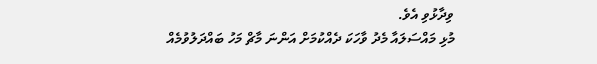ވިދާޅުވި އެވެ.
މުޅި މައްސަލައާ މެދު ވާހަކަ ދެއްކުމަށް އަންނަ މާޗް މަހު ބައްދަލުވުމެއް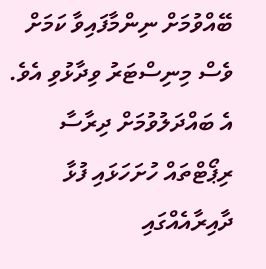ބޭއްވުމަށް ނިންމާފައިވާ ކަމަށް ވެސް މިނިސްޓަރު ވިދާޅުވި އެވެ. އެ ބައްދަލުވުމަށް ދިރާސާ ރިޕޯޓްތައް ހުށަހަޅައި ފުޅާ ދާއިރާއެއްގައި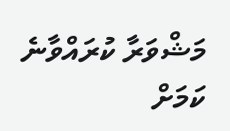މަޝްވަރާ ކުރައްވާނެ ކަމަށް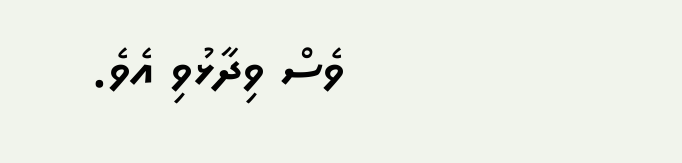ވެސް ވިދާޅުވި އެވެ.